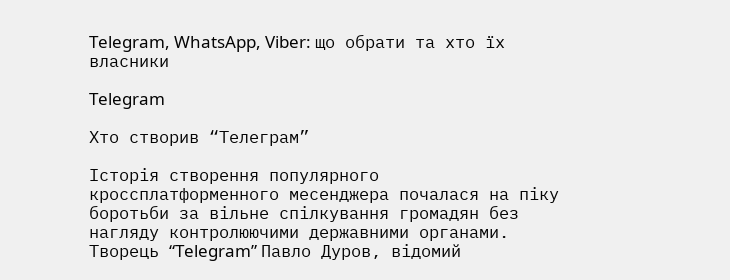Telegram, WhatsApp, Viber: що обрати та хто їх власники

Telegram

Хто створив “Телеграм”

Історія створення популярного кроссплатформенного месенджера почалася на піку боротьби за вільне спілкування громадян без нагляду контролюючими державними органами. Творець “Telegram” Павло Дуров, відомий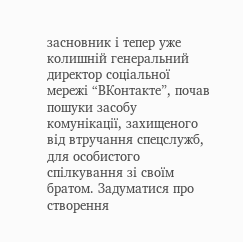засновник і тепер уже колишній генеральний директор соціальної мережі “ВКонтакте”, почав пошуки засобу комунікації, захищеного від втручання спецслужб, для особистого спілкування зі своїм братом. Задуматися про створення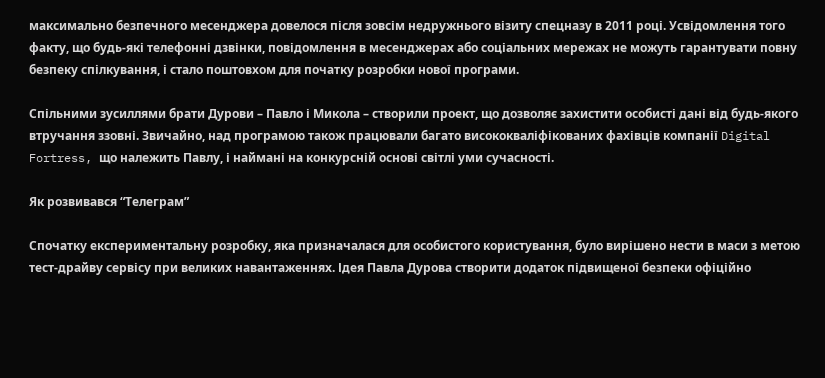максимально безпечного месенджера довелося після зовсім недружнього візиту спецназу в 2011 році. Усвідомлення того факту, що будь-які телефонні дзвінки, повідомлення в месенджерах або соціальних мережах не можуть гарантувати повну безпеку спілкування, і стало поштовхом для початку розробки нової програми.

Спільними зусиллями брати Дурови – Павло і Микола – створили проект, що дозволяє захистити особисті дані від будь-якого втручання ззовні. Звичайно, над програмою також працювали багато висококваліфікованих фахівців компанії Digital Fortress, що належить Павлу, і наймані на конкурсній основі світлі уми сучасності.

Як розвивався “Телеграм”

Спочатку експериментальну розробку, яка призначалася для особистого користування, було вирішено нести в маси з метою тест-драйву сервісу при великих навантаженнях. Ідея Павла Дурова створити додаток підвищеної безпеки офіційно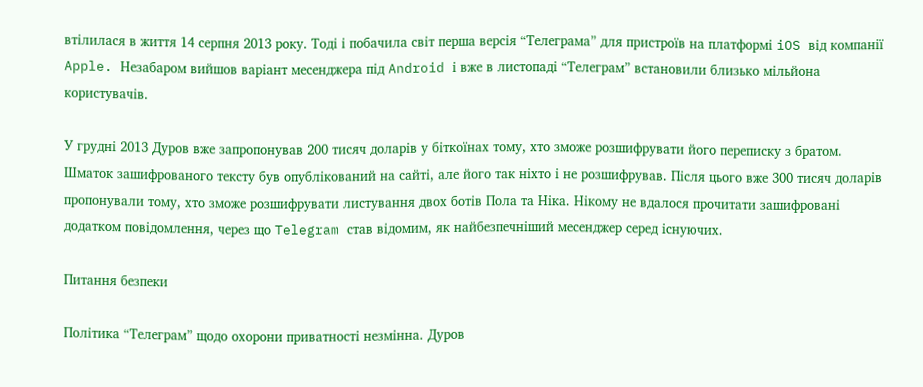втілилася в життя 14 серпня 2013 року. Тоді і побачила світ перша версія “Телеграма” для пристроїв на платформі iOS від компанії Apple. Незабаром вийшов варіант месенджера під Android і вже в листопаді “Телеграм” встановили близько мільйона користувачів.

У грудні 2013 Дуров вже запропонував 200 тисяч доларів у біткоїнах тому, хто зможе розшифрувати його переписку з братом. Шматок зашифрованого тексту був опублікований на сайті, але його так ніхто і не розшифрував. Після цього вже 300 тисяч доларів пропонували тому, хто зможе розшифрувати листування двох ботів Пола та Ніка. Нікому не вдалося прочитати зашифровані додатком повідомлення, через що Telegram став відомим, як найбезпечніший месенджер серед існуючих.

Питання безпеки

Політика “Телеграм” щодо охорони приватності незмінна. Дуров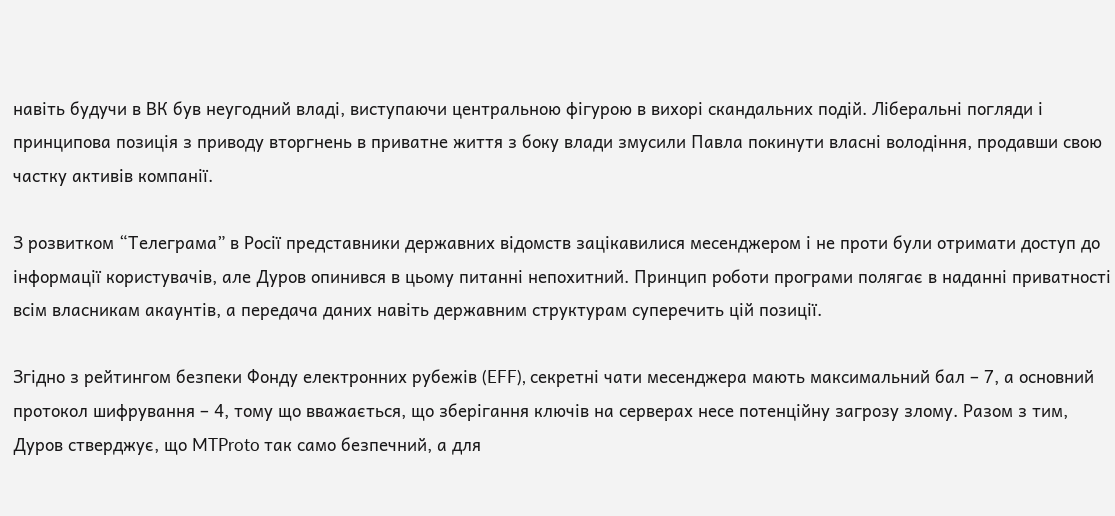навіть будучи в ВК був неугодний владі, виступаючи центральною фігурою в вихорі скандальних подій. Ліберальні погляди і принципова позиція з приводу вторгнень в приватне життя з боку влади змусили Павла покинути власні володіння, продавши свою частку активів компанії.

З розвитком “Телеграма” в Росії представники державних відомств зацікавилися месенджером і не проти були отримати доступ до інформації користувачів, але Дуров опинився в цьому питанні непохитний. Принцип роботи програми полягає в наданні приватності всім власникам акаунтів, а передача даних навіть державним структурам суперечить цій позиції.

Згідно з рейтингом безпеки Фонду електронних рубежів (EFF), секретні чати месенджера мають максимальний бал – 7, а основний протокол шифрування – 4, тому що вважається, що зберігання ключів на серверах несе потенційну загрозу злому. Разом з тим, Дуров стверджує, що MTProto так само безпечний, а для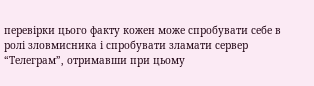перевірки цього факту кожен може спробувати себе в ролі зловмисника і спробувати зламати сервер “Телеграм”, отримавши при цьому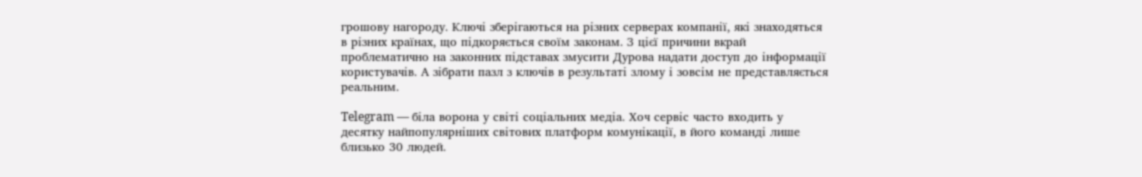грошову нагороду. Ключі зберігаються на різних серверах компанії, які знаходяться в різних країнах, що підкоряється своїм законам. З цієї причини вкрай проблематично на законних підставах змусити Дурова надати доступ до інформації користувачів. А зібрати пазл з ключів в результаті злому і зовсім не представляється реальним.

Telegram ― біла ворона у світі соціальних медіа. Хоч сервіс часто входить у десятку найпопулярніших світових платформ комунікації, в його команді лише близько 30 людей.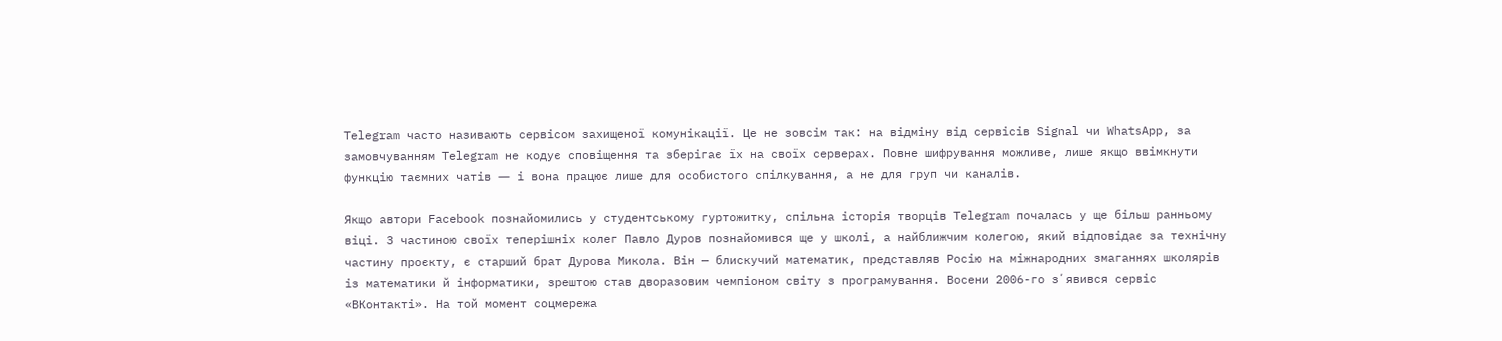Telegram часто називають сервісом захищеної комунікації. Це не зовсім так: на відміну від сервісів Signal чи WhatsApp, за замовчуванням Telegram не кодує сповіщення та зберігає їх на своїх серверах. Повне шифрування можливе, лише якщо ввімкнути функцію таємних чатів ― і вона працює лише для особистого спілкування, а не для груп чи каналів.

Якщо автори Facebook познайомились у студентському гуртожитку, спільна історія творців Telegram почалась у ще більш ранньому віці. З частиною своїх теперішніх колег Павло Дуров познайомився ще у школі, а найближчим колегою, який відповідає за технічну частину проєкту, є старший брат Дурова Микола. Він — блискучий математик, представляв Росію на міжнародних змаганнях школярів із математики й інформатики, зрештою став дворазовим чемпіоном світу з програмування. Восени 2006-го зʼявився сервіс «ВКонтакті». На той момент соцмережа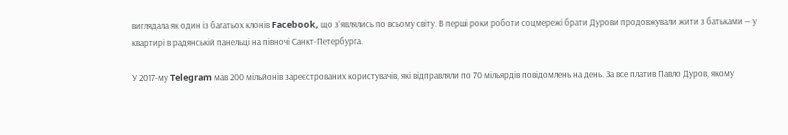виглядала як один із багатьох клонів Facebook, що зʼявлялись по всьому світу. В перші роки роботи соцмережі брати Дурови продовжували жити з батьками ― у квартирі в радянській панельці на півночі Санкт-Петербурга.

У 2017-му Telegram мав 200 мільйонів зареєстрованих користувачів, які відправляли по 70 мільярдів повідомлень на день. За все платив Павло Дуров, якому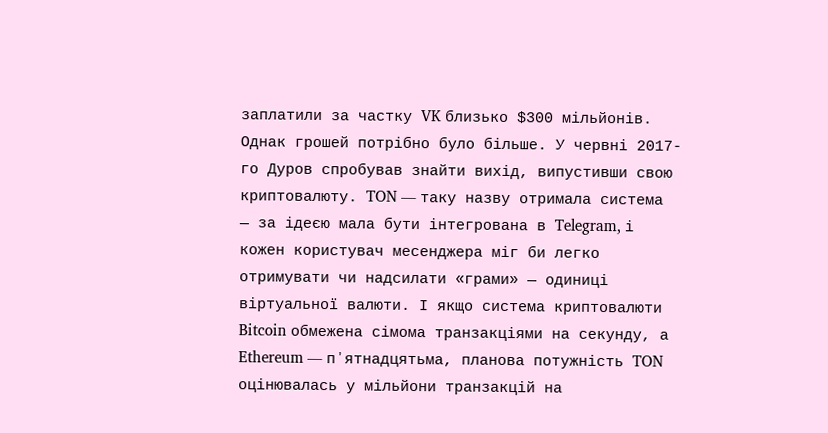заплатили за частку VK близько $300 мільйонів. Однак грошей потрібно було більше. У червні 2017-го Дуров спробував знайти вихід, випустивши свою криптовалюту. TON ― таку назву отримала система ― за ідеєю мала бути інтегрована в Telegram, і кожен користувач месенджера міг би легко отримувати чи надсилати «грами» ― одиниці віртуальної валюти. І якщо система криптовалюти Bitcoin обмежена сімома транзакціями на секунду, а Ethereum ― пʼятнадцятьма, планова потужність TON оцінювалась у мільйони транзакцій на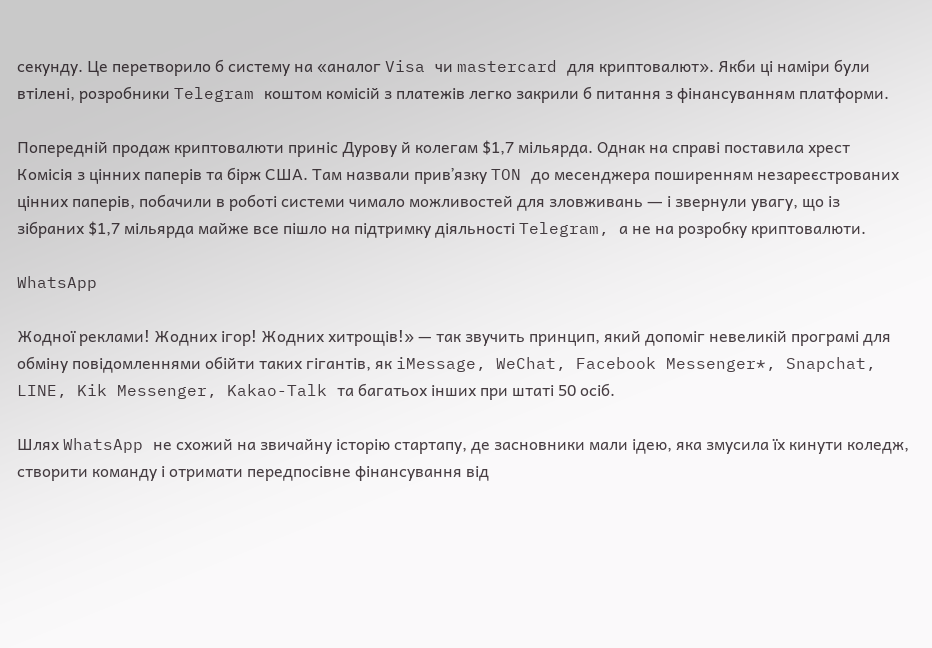секунду. Це перетворило б систему на «аналог Visa чи mastercard для криптовалют». Якби ці наміри були втілені, розробники Telegram коштом комісій з платежів легко закрили б питання з фінансуванням платформи.

Попередній продаж криптовалюти приніс Дурову й колегам $1,7 мільярда. Однак на справі поставила хрест Комісія з цінних паперів та бірж США. Там назвали привʼязку TON до месенджера поширенням незареєстрованих цінних паперів, побачили в роботі системи чимало можливостей для зловживань ― і звернули увагу, що із зібраних $1,7 мільярда майже все пішло на підтримку діяльності Telegram, а не на розробку криптовалюти.

WhatsApp

Жодної реклами! Жодних ігор! Жодних хитрощів!» — так звучить принцип, який допоміг невеликій програмі для обміну повідомленнями обійти таких гігантів, як iMessage, WeChat, Facebook Messenger*, Snapchat, LINE, Kik Messenger, Kakao-Talk та багатьох інших при штаті 50 осіб.

Шлях WhatsApp не схожий на звичайну історію стартапу, де засновники мали ідею, яка змусила їх кинути коледж, створити команду і отримати передпосівне фінансування від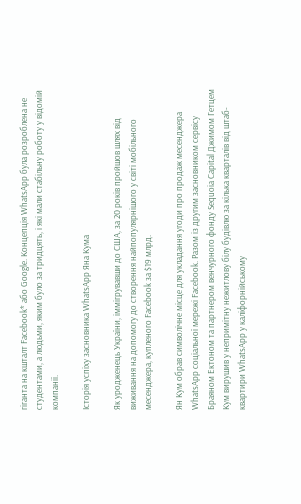гіганта на кшталт Facebook* або Google. Концепція WhatsApp була розроблена не студентами, а людьми, яким було за тридцять, і які мали стабільну роботу у відомій компанії.

Історія успіху засновника WhatsApp Яна Кума

Як уродженець України, іммігрувавши до США, за 20 років пройшов шлях від виживання на допомогу до створення найпопулярнішого у світі мобільного месенджера, купленого Facebook за $19 млрд.

Ян Кум обрав символічне місце для укладання угоди про продаж месенджера WhatsApp соціальної мережі Facebook. Разом із другим засновником сервісу Браяном Ектоном та партнером венчурного фонду Sequoia Capital Джимом Гетцем Кум вирушив у непримітну нежитлову білу будівлю за кілька кварталів від штаб-квартири WhatsApp у каліфорнійському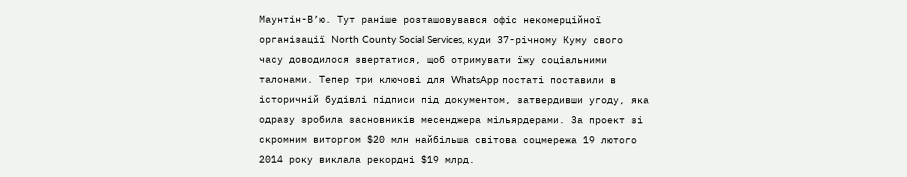Маунтін-В’ю. Тут раніше розташовувався офіс некомерційної організації North County Social Services, куди 37-річному Куму свого часу доводилося звертатися, щоб отримувати їжу соціальними талонами. Тепер три ключові для WhatsApp постаті поставили в історичній будівлі підписи під документом, затвердивши угоду, яка одразу зробила засновників месенджера мільярдерами. За проект зі скромним виторгом $20 млн найбільша світова соцмережа 19 лютого 2014 року виклала рекордні $19 млрд.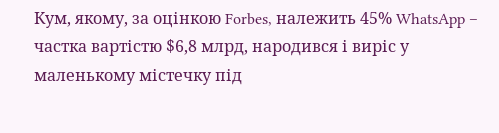Кум, якому, за оцінкою Forbes, належить 45% WhatsApp – частка вартістю $6,8 млрд, народився і виріс у маленькому містечку під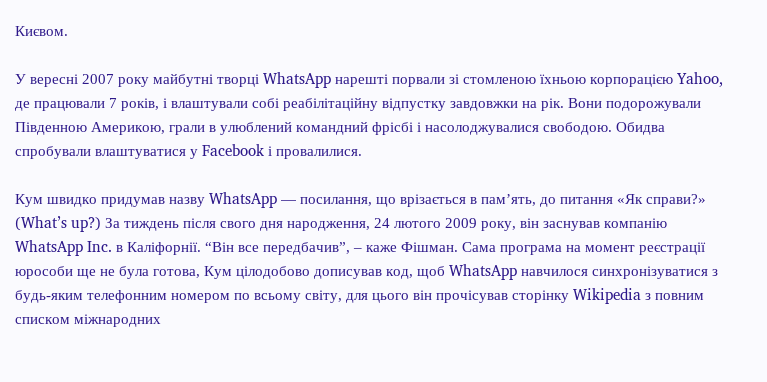Києвом.

У вересні 2007 року майбутні творці WhatsApp нарешті порвали зі стомленою їхньою корпорацією Yahoo, де працювали 7 років, і влаштували собі реабілітаційну відпустку завдовжки на рік. Вони подорожували Південною Америкою, грали в улюблений командний фрісбі і насолоджувалися свободою. Обидва спробували влаштуватися у Facebook і провалилися.

Кум швидко придумав назву WhatsApp — посилання, що врізається в пам’ять, до питання «Як справи?» (What’s up?) За тиждень після свого дня народження, 24 лютого 2009 року, він заснував компанію WhatsApp Inc. в Каліфорнії. “Він все передбачив”, – каже Фішман. Сама програма на момент реєстрації юрособи ще не була готова, Кум цілодобово дописував код, щоб WhatsApp навчилося синхронізуватися з будь-яким телефонним номером по всьому світу, для цього він прочісував сторінку Wikipedia з повним списком міжнародних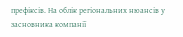префіксів. На облік регіональних нюансів у засновника компанії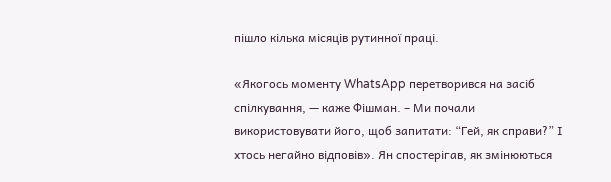пішло кілька місяців рутинної праці.

«Якогось моменту WhatsApp перетворився на засіб спілкування, — каже Фішман. – Ми почали використовувати його, щоб запитати: “Гей, як справи?” І хтось негайно відповів». Ян спостерігав, як змінюються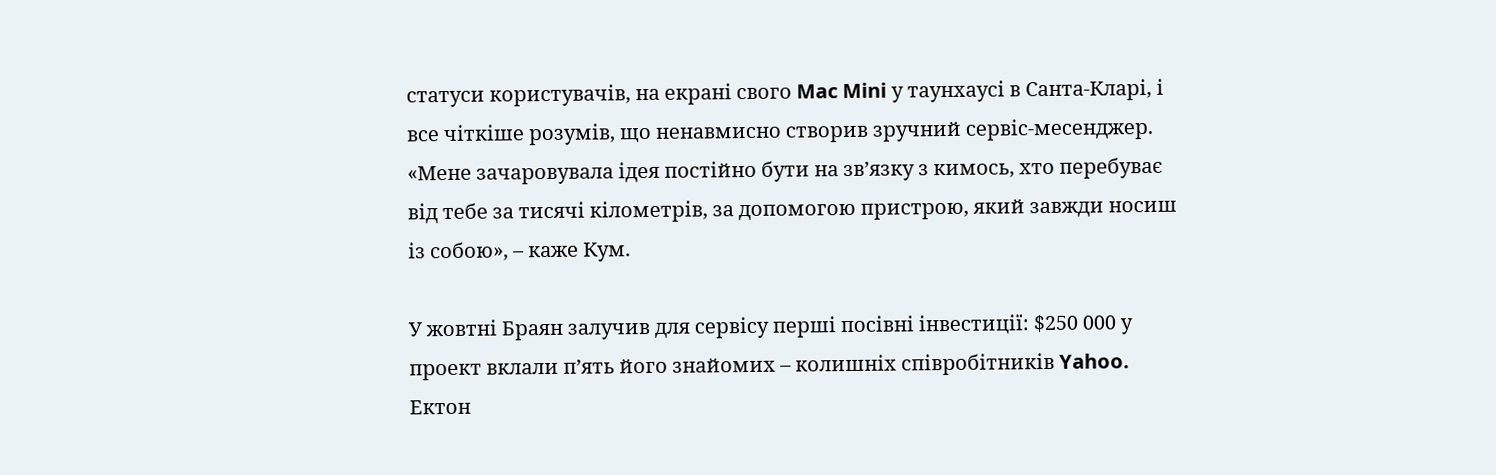статуси користувачів, на екрані свого Mac Mini у таунхаусі в Санта-Кларі, і все чіткіше розумів, що ненавмисно створив зручний сервіс-месенджер. «Мене зачаровувала ідея постійно бути на зв’язку з кимось, хто перебуває від тебе за тисячі кілометрів, за допомогою пристрою, який завжди носиш із собою», – каже Кум.

У жовтні Браян залучив для сервісу перші посівні інвестиції: $250 000 у проект вклали п’ять його знайомих – колишніх співробітників Yahoo. Ектон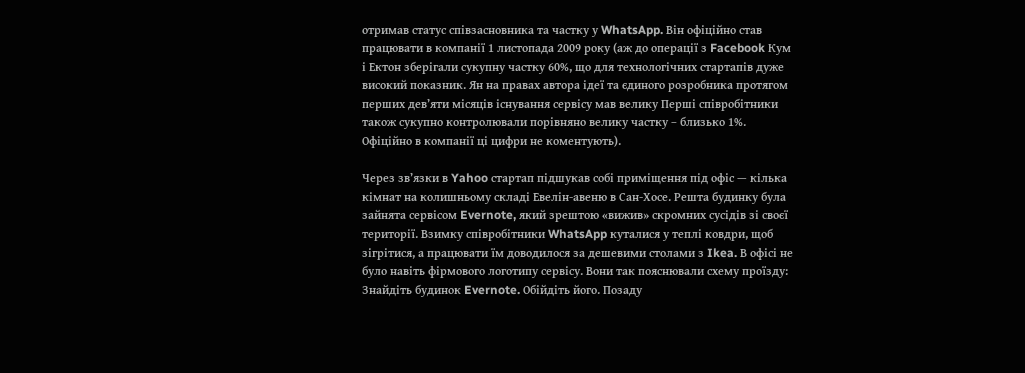отримав статус співзасновника та частку у WhatsApp. Він офіційно став працювати в компанії 1 листопада 2009 року (аж до операції з Facebook Кум і Ектон зберігали сукупну частку 60%, що для технологічних стартапів дуже високий показник. Ян на правах автора ідеї та єдиного розробника протягом перших дев’яти місяців існування сервісу мав велику Перші співробітники також сукупно контролювали порівняно велику частку – близько 1%. Офіційно в компанії ці цифри не коментують).

Через зв’язки в Yahoo стартап підшукав собі приміщення під офіс — кілька кімнат на колишньому складі Евелін-авеню в Сан-Хосе. Решта будинку була зайнята сервісом Evernote, який зрештою «вижив» скромних сусідів зі своєї території. Взимку співробітники WhatsApp куталися у теплі ковдри, щоб зігрітися, а працювати їм доводилося за дешевими столами з Ikea. В офісі не було навіть фірмового логотипу сервісу. Вони так пояснювали схему проїзду: Знайдіть будинок Evernote. Обійдіть його. Позаду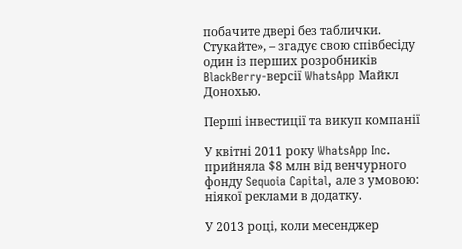побачите двері без таблички. Стукайте», – згадує свою співбесіду один із перших розробників BlackBerry-версії WhatsApp Майкл Донохью.

Перші інвестиції та викуп компанії

У квітні 2011 року WhatsApp Inc. прийняла $8 млн від венчурного фонду Sequoia Capital, але з умовою: ніякої реклами в додатку.

У 2013 році, коли месенджер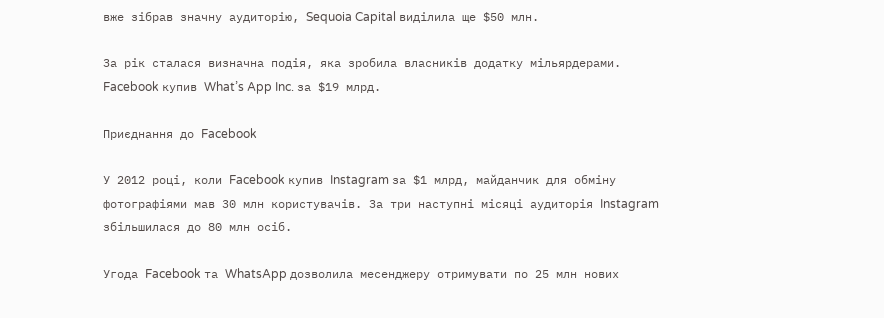вже зібрав значну аудиторію, Sequoia Capital виділила ще $50 млн.

За рік сталася визначна подія, яка зробила власників додатку мільярдерами. Facebook купив What’s App Inc. за $19 млрд.

Приєднання до Facebook

У 2012 році, коли Facebook купив Instagram за $1 млрд, майданчик для обміну фотографіями мав 30 млн користувачів. За три наступні місяці аудиторія Instagram збільшилася до 80 млн осіб.

Угода Facebook та WhatsApp дозволила месенджеру отримувати по 25 млн нових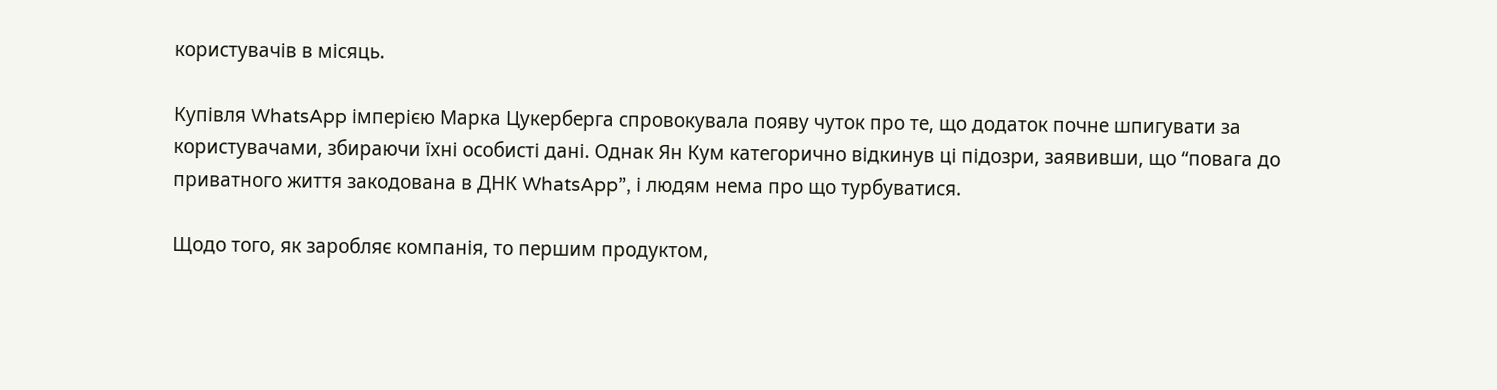користувачів в місяць.

Купівля WhatsApp імперією Марка Цукерберга спровокувала появу чуток про те, що додаток почне шпигувати за користувачами, збираючи їхні особисті дані. Однак Ян Кум категорично відкинув ці підозри, заявивши, що “повага до приватного життя закодована в ДНК WhatsApp”, і людям нема про що турбуватися.

Щодо того, як заробляє компанія, то першим продуктом,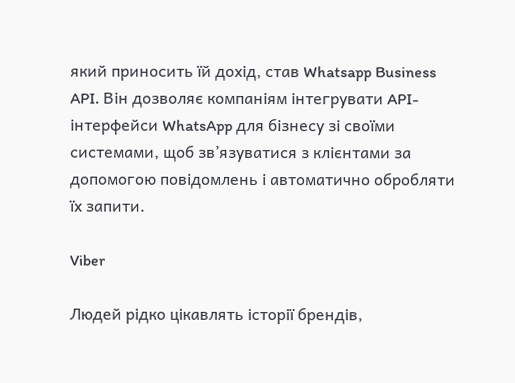який приносить їй дохід, став Whatsapp Business API. Він дозволяє компаніям інтегрувати API-інтерфейси WhatsApp для бізнесу зі своїми системами, щоб зв’язуватися з клієнтами за допомогою повідомлень і автоматично обробляти їх запити.

Viber

Людей рідко цікавлять історії брендів,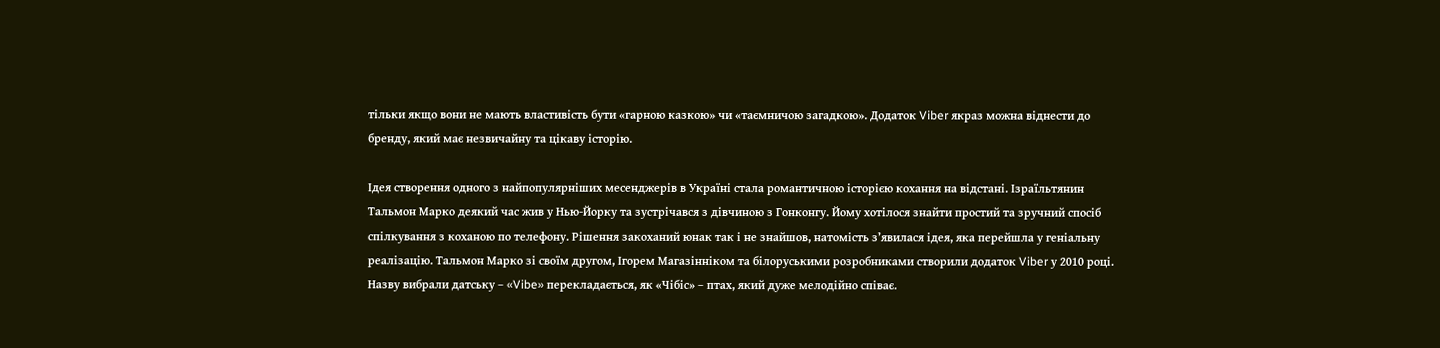тільки якщо вони не мають властивість бути «гарною казкою» чи «таємничою загадкою». Додаток Viber якраз можна віднести до бренду, який має незвичайну та цікаву історію.

Ідея створення одного з найпопулярніших месенджерів в Україні стала романтичною історією кохання на відстані. Ізраїльтянин Тальмон Марко деякий час жив у Нью-Йорку та зустрічався з дівчиною з Гонконгу. Йому хотілося знайти простий та зручний спосіб спілкування з коханою по телефону. Рішення закоханий юнак так і не знайшов, натомість з’явилася ідея, яка перейшла у геніальну реалізацію. Тальмон Марко зі своїм другом, Ігорем Магазінніком та білоруськими розробниками створили додаток Viber у 2010 році. Назву вибрали датську – «Vibe» перекладається, як «Чібіс» – птах, який дуже мелодійно співає.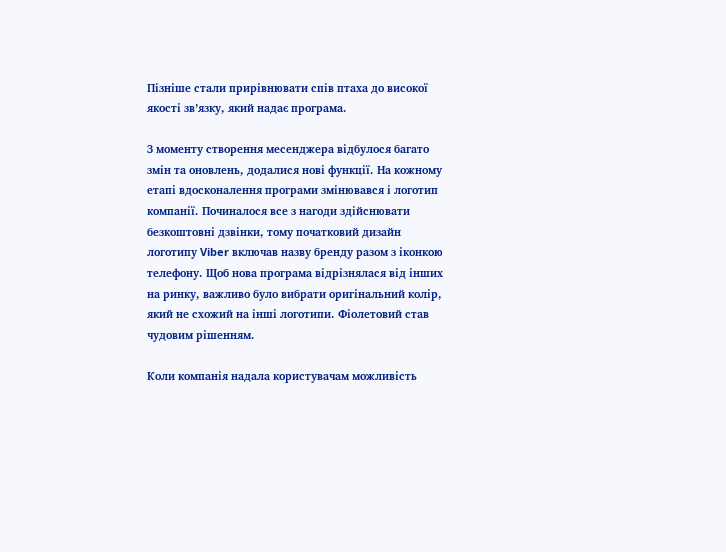Пізніше стали прирівнювати спів птаха до високої якості зв’язку, який надає програма.

З моменту створення месенджера відбулося багато змін та оновлень, додалися нові функції. На кожному етапі вдосконалення програми змінювався і логотип компанії. Починалося все з нагоди здійснювати безкоштовні дзвінки, тому початковий дизайн логотипу Viber включав назву бренду разом з іконкою телефону. Щоб нова програма відрізнялася від інших на ринку, важливо було вибрати оригінальний колір, який не схожий на інші логотипи. Фіолетовий став чудовим рішенням.

Коли компанія надала користувачам можливість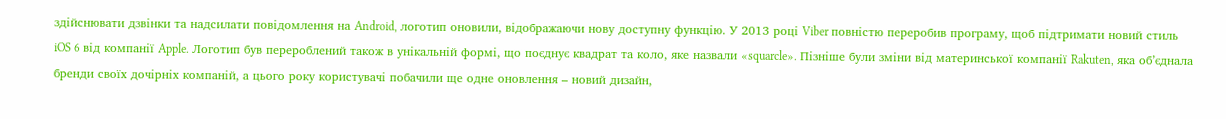здійснювати дзвінки та надсилати повідомлення на Android, логотип оновили, відображаючи нову доступну функцію. У 2013 році Viber повністю переробив програму, щоб підтримати новий стиль iOS 6 від компанії Apple. Логотип був перероблений також в унікальній формі, що поєднує квадрат та коло, яке назвали «squarcle». Пізніше були зміни від материнської компанії Rakuten, яка об’єднала бренди своїх дочірніх компаній, а цього року користувачі побачили ще одне оновлення – новий дизайн,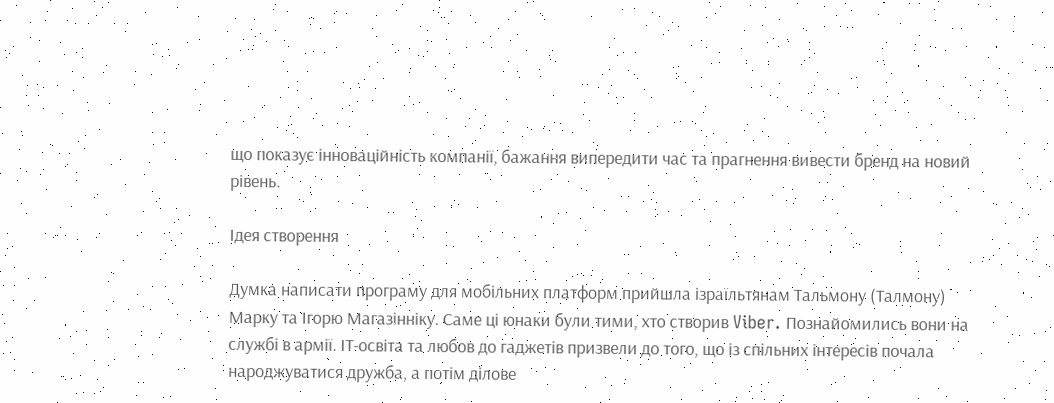що показує інноваційність компанії, бажання випередити час та прагнення вивести бренд на новий рівень.

Ідея створення

Думка написати програму для мобільних платформ прийшла ізраїльтянам Тальмону (Талмону) Марку та Ігорю Магазінніку. Саме ці юнаки були тими, хто створив Viber. Познайомились вони на службі в армії. ІТ-освіта та любов до гаджетів призвели до того, що із спільних інтересів почала народжуватися дружба, а потім ділове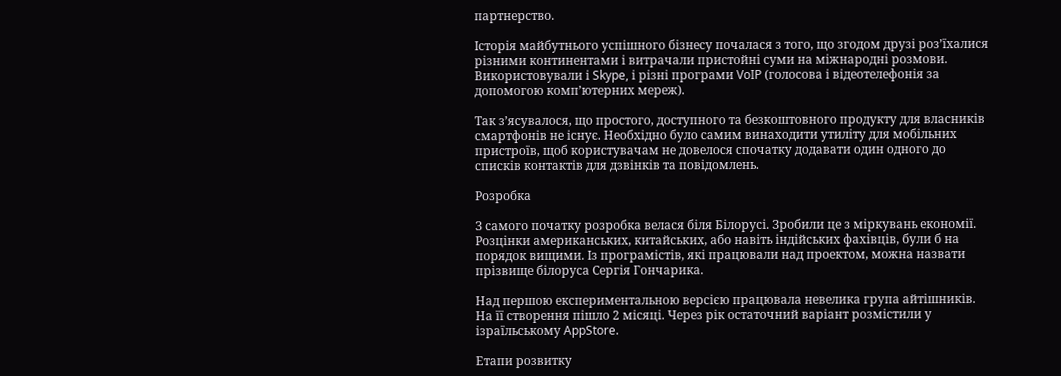партнерство.

Історія майбутнього успішного бізнесу почалася з того, що згодом друзі роз’їхалися різними континентами і витрачали пристойні суми на міжнародні розмови. Використовували і Skype, і різні програми VoIP (голосова і відеотелефонія за допомогою комп’ютерних мереж).

Так з’ясувалося, що простого, доступного та безкоштовного продукту для власників смартфонів не існує. Необхідно було самим винаходити утиліту для мобільних пристроїв, щоб користувачам не довелося спочатку додавати один одного до списків контактів для дзвінків та повідомлень.

Розробка

З самого початку розробка велася біля Білорусі. Зробили це з міркувань економії. Розцінки американських, китайських, або навіть індійських фахівців, були б на порядок вищими. Із програмістів, які працювали над проектом, можна назвати прізвище білоруса Сергія Гончарика.

Над першою експериментальною версією працювала невелика група айтішників. На її створення пішло 2 місяці. Через рік остаточний варіант розмістили у ізраїльському AppStore.

Етапи розвитку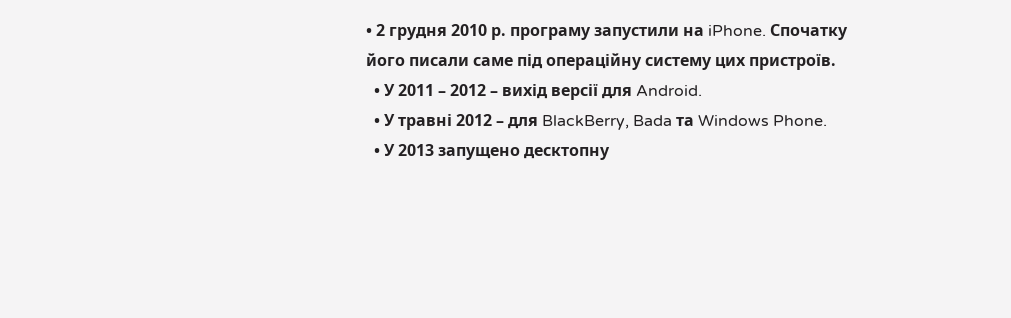• 2 грудня 2010 р. програму запустили на iPhone. Спочатку його писали саме під операційну систему цих пристроїв.
  • У 2011 – 2012 – вихід версії для Android.
  • У травні 2012 – для BlackBerry, Bada та Windows Phone.
  • У 2013 запущено десктопну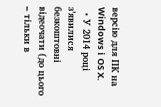версію для ПК на Windows і OS X.
  • У 2014 році з’явилися безкоштовні відеочати (до цього – тільки в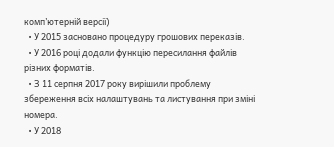комп’ютерній версії)
  • У 2015 засновано процедуру грошових переказів.
  • У 2016 році додали функцію пересилання файлів різних форматів.
  • З 11 серпня 2017 року вирішили проблему збереження всіх налаштувань та листування при зміні номера.
  • У 2018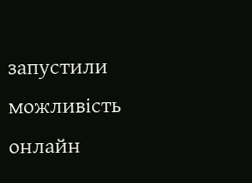запустили можливість онлайн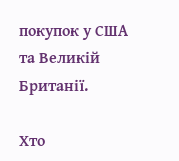покупок у США та Великій Британії.

Хто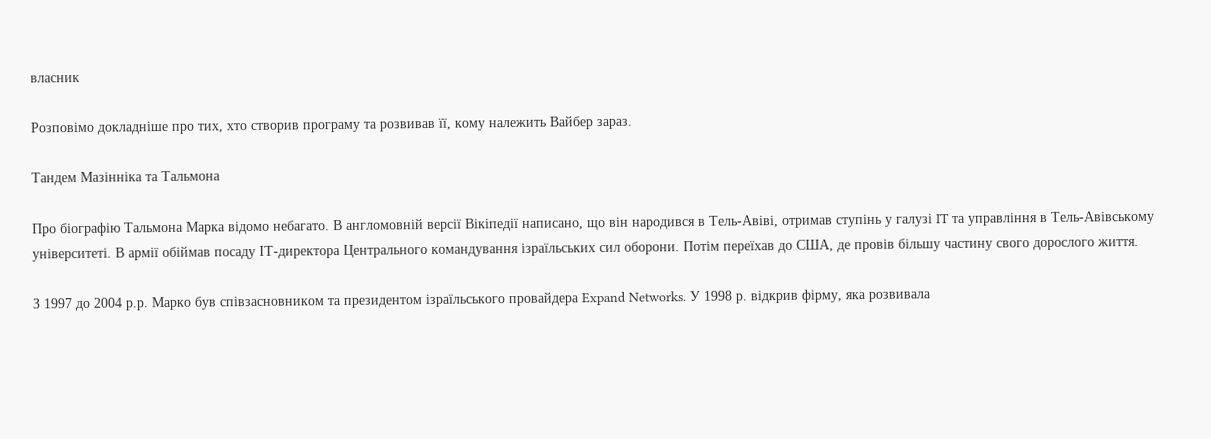власник

Розповімо докладніше про тих, хто створив програму та розвивав її, кому належить Вайбер зараз.

Тандем Мазінніка та Тальмона

Про біографію Тальмона Марка відомо небагато. В англомовній версії Вікіпедії написано, що він народився в Тель-Авіві, отримав ступінь у галузі IT та управління в Тель-Авівському університеті. В армії обіймав посаду ІТ-директора Центрального командування ізраїльських сил оборони. Потім переїхав до США, де провів більшу частину свого дорослого життя.

З 1997 до 2004 р.р. Марко був співзасновником та президентом ізраїльського провайдера Expand Networks. У 1998 р. відкрив фірму, яка розвивала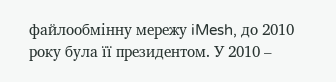файлообмінну мережу iMesh, до 2010 року була її президентом. У 2010 –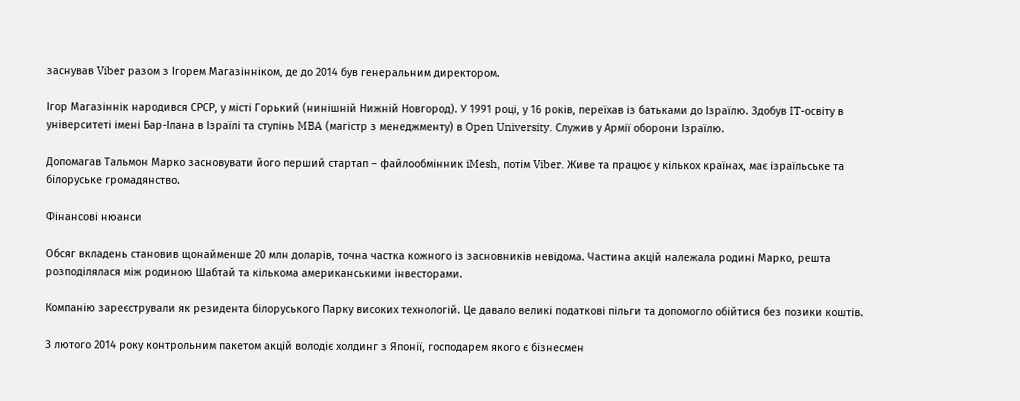заснував Viber разом з Ігорем Магазінніком, де до 2014 був генеральним директором.

Ігор Магазіннік народився СРСР, у місті Горький (нинішній Нижній Новгород). У 1991 році, у 16 років, переїхав із батьками до Ізраїлю. Здобув IT-освіту в університеті імені Бар-Ілана в Ізраїлі та ступінь MBA (магістр з менеджменту) в Open University. Служив у Армії оборони Ізраїлю.

Допомагав Тальмон Марко засновувати його перший стартап – файлообмінник iMesh, потім Viber. Живе та працює у кількох країнах, має ізраїльське та білоруське громадянство.

Фінансові нюанси

Обсяг вкладень становив щонайменше 20 млн доларів, точна частка кожного із засновників невідома. Частина акцій належала родині Марко, решта розподілялася між родиною Шабтай та кількома американськими інвесторами.

Компанію зареєстрували як резидента білоруського Парку високих технологій. Це давало великі податкові пільги та допомогло обійтися без позики коштів.

З лютого 2014 року контрольним пакетом акцій володіє холдинг з Японії, господарем якого є бізнесмен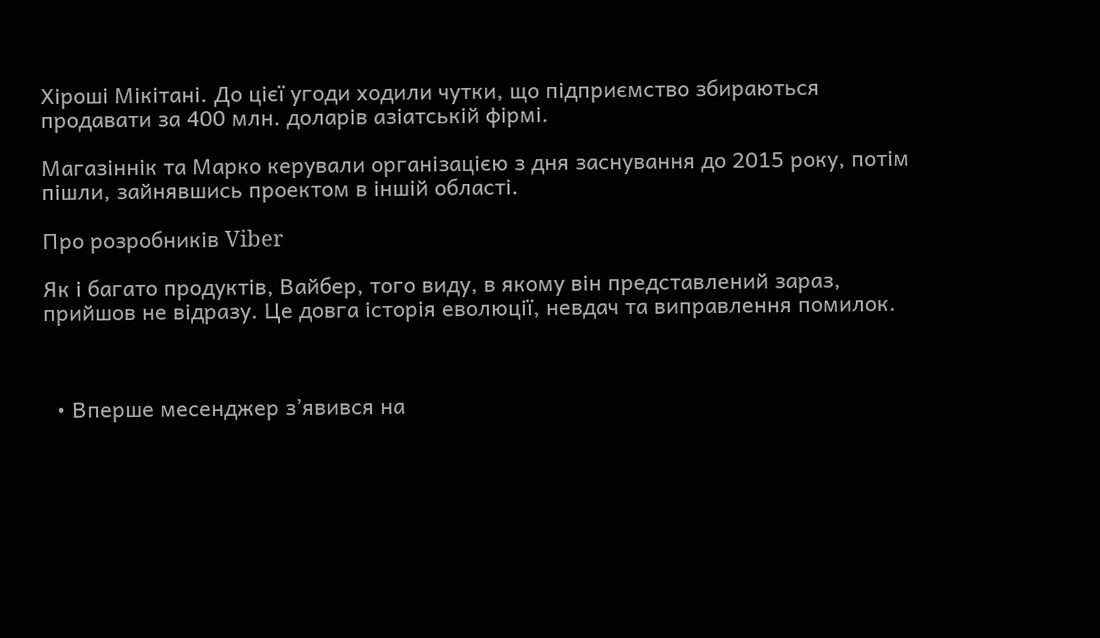Хіроші Мікітані. До цієї угоди ходили чутки, що підприємство збираються продавати за 400 млн. доларів азіатській фірмі.

Магазіннік та Марко керували організацією з дня заснування до 2015 року, потім пішли, зайнявшись проектом в іншій області.

Про розробників Viber

Як і багато продуктів, Вайбер, того виду, в якому він представлений зараз, прийшов не відразу. Це довга історія еволюції, невдач та виправлення помилок.



  • Вперше месенджер з’явився на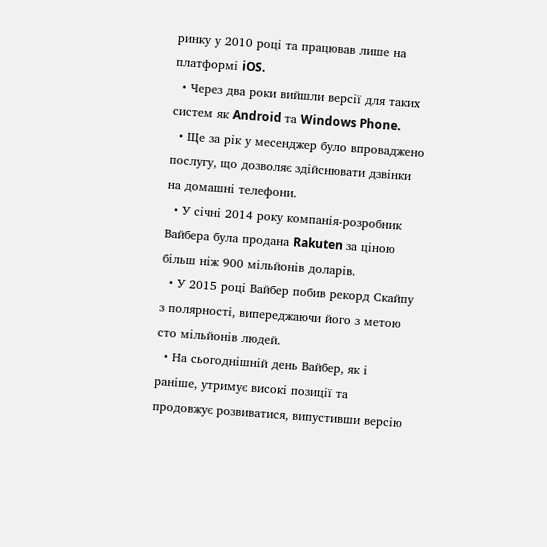ринку у 2010 році та працював лише на платформі iOS.
  • Через два роки вийшли версії для таких систем як Android та Windows Phone.
  • Ще за рік у месенджер було впроваджено послугу, що дозволяє здійснювати дзвінки на домашні телефони.
  • У січні 2014 року компанія-розробник Вайбера була продана Rakuten за ціною більш ніж 900 мільйонів доларів.
  • У 2015 році Вайбер побив рекорд Скайпу з полярності, випереджаючи його з метою сто мільйонів людей.
  • На сьогоднішній день Вайбер, як і раніше, утримує високі позиції та продовжує розвиватися, випустивши версію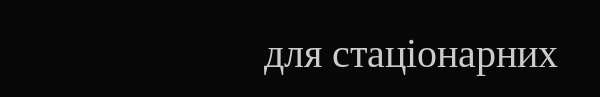для стаціонарних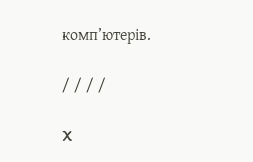комп’ютерів.

/ / / /

X